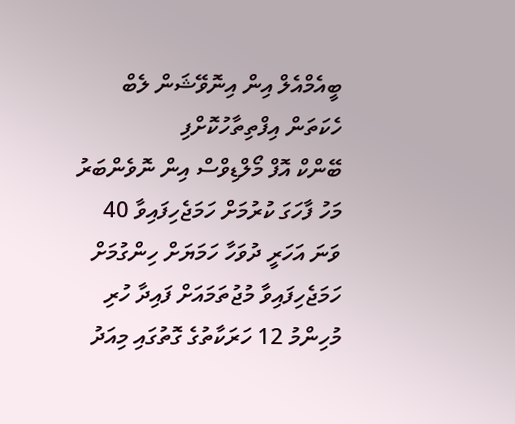ބީއެމްއެލް އިން އިނޮވޭޝަން ލެބް ހެކަތަން އިފްތިތާހުކޮށްފި
ބޭންކް އޮފް މޯލްޑިވްސް އިން ނޮވެންބަރު މަހު ފާހަގަ ކުރުމަށް ހަމަޖެހިފައިވާ 40 ވަނަ އަހަރީ ދުވަހާ ހަމަޔަށް ހިންގުމަށް ހަމަޖެހިފައިވާ މުޖުތަމައަށް ފައިދާ ހުރި މުހިންމު 12 ހަރަކާތުގެ ގޮތުގައި މިއަދު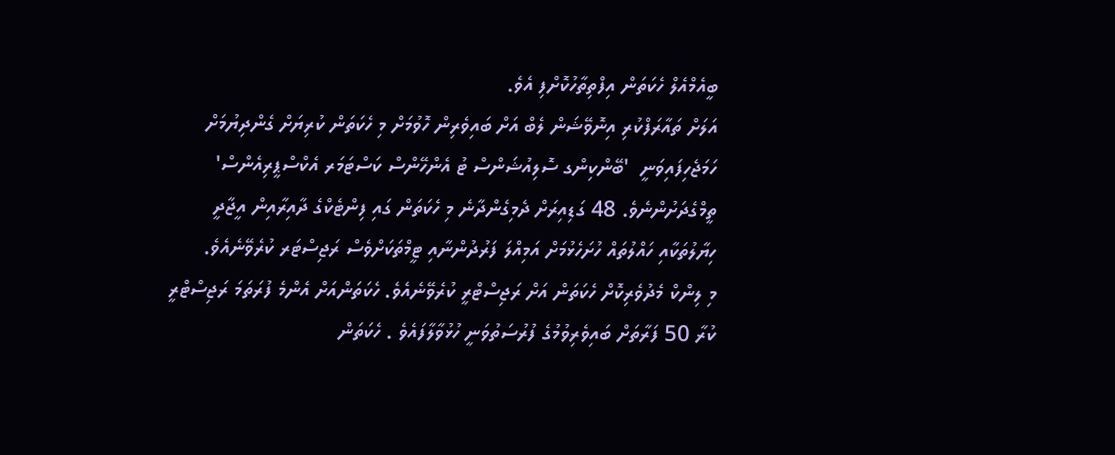ބީއެމްއެލް ހެކަތަން އިފްތިތާހުކޮށްފި އެވެ.
އަލަށް ތައާރަފްކުރި އިނޮވޭޝަން ލެބް އަށް ބައިވެރިން ހޮވުމަށް މި ހެކަތަން ކުރިޔަށް ގެންދިޔުމަށް ހަމަޖެހިފައިވަނީ  'ބޭންކިންގ ސޮލިއުޝަންސް ޓު އެންހޭންސް ކަސްޓަމަރ އެކްސްޕީރިއެންސް' ތީމްގެދަށުންނެވެ. 48 ގަޑިއިރަށް ދެމިގެންދާނެ މި ހެކަތަން ގައި ފިންޓެކްގެ ދާއިރާއިން އީޖާދީ ހިޔާލުތަކާއި ހައްލުތައް ހުށަހެޅުމަށް އަމިއްލަ ފަރުދުންނާއި ޓީމްތަކަށްވެސް ރަޖިސްޓަރ ކުރެވޭނެއެވެ.
މި ލިންކް މެދުވެރިކޮށް ހެކަތަން އަށް ރަޖިސްޓްރީ ކުރެވޭނެއެވެ. ހެކަތަންއަށް އެންމެ ފުރަތަމަ ރަޖިސްޓްރީ ކުރާ 50 ފަރާތަށް ބައިވެރިވުމުގެ ފުރުސަތުވަނީ ހުޅުވާލާފައެވެ . ހެކަތަން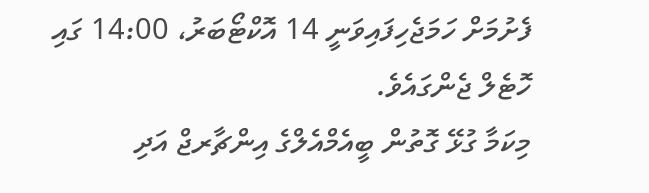ފެށުމަށް ހަމަޖެހިފައިވަނީ 14 އޮކްޓޯބަރު، 14:00 ގައި ހޮޓެލް ޖެންގައެވެ.
މިކަމާ ގުޅޭ ގޮތުން ބީއެމްއެލްގެ އިންޗާރޖް އަދި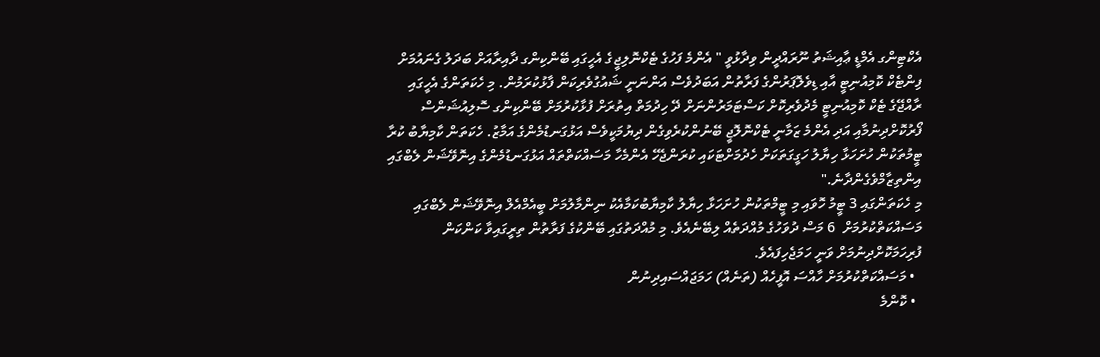އެކްޓިންގ އެމްޑީ ޢާއިޝަތު ނޫރައްދީން ވިދާޅުވީ " އެންމެ ފަހުގެ ޓެކްނޮލިޖީގެ އެހީގައި ބޭންކިންގ ދާއިރާއަށް ބަދަލު ގެނައުމަށް ފިންޓެކް ކޮމިއުނިޓީ އާއި ޑިވެލޮޕަރުންގެ ފަރާތުން އަބަދުވެސް އަންނަނީ ޝައުގުވެރިކަން ފާޅުކުރަމުން. މި ހެކަތަންގެ އެހީގައި ރާއްޖޭގެ ޓެކް ކޮމިއުނިޓީ މެދުވެރިކޮށް ކަސްޓަމަރުންނަށް ދޭ ހިދުމަތް އިތުރަށް ފުޅާކުރުމަށް ބޭންކިންގ ސޮލިއުޝަންސް ފޯރުކޮށްދިނުމާއި އަދި އެންމެ ޒަމާނީ ޓެކްނޮލޮޖީ ބޭނުންކުރެވިގެން ދިޔުމަކީވެސް އަޅުގަނޑުމެންގެ އަމާޒު. ހެކަތަން ކާމިޔާބު ކުރާ ޓީމުތަކުން ހުށަހަޅާ ހިޔާލު ހަގީގަތަކަށް ހެދުމަށްޓަކައި ކުރަންޖެހޭ އެންމެހާ މަސައްކަތްތައް އަޅުގަނޑުމެންގެ އިނޮވޭޝަން ލެބްގައި އިންތިޒާމްވެގެންދާނެ."
މި ހެކަތަންގައި 3 ޓީމު ހޮވައި މި ޓީމްތަކުން ހުށަހަޅާ ހިޔާލު ކާމިޔާބުކަމާއެކު ނިންމާލުމަށް ބީއެމްއެލް އިނޮވޭޝަން ލެބްގައި މަސައްކަތްކުރުމަށް  6 މަސް ދުވަހުގެ މުއްދަތެއް ލިބޭނެއެވެ. މި މުއްދަތުގައި ބޭންކުގެ ފަރާތުން ތިރީގައިވާ ކަންކަން ފުރިހަމަކޮށްދިނުމަށް ވަނީ ހަމަޖެހިފައެވެ.
  • މަސައްކަތްކުރުމަށް ހާއްސަ އޮފީހެއް (ތަނެއް) ހަމަޖައްސައިދިނުން
  • ކޮންމެ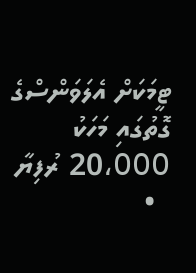ޓީމަކަށް އެލަވަންސްގެ ގޮތުގައި މަހަކު 20،000 ރުފިޔާ
  •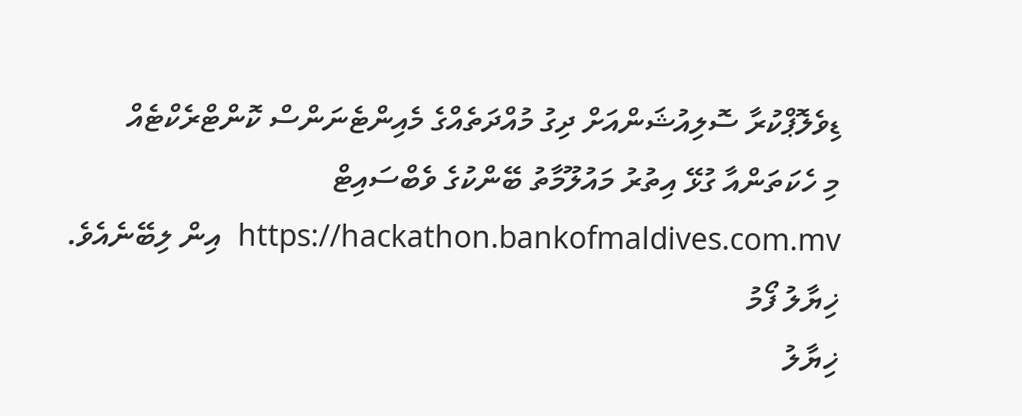ޑިވެލޮޕްކުރާ ސޮލިއުޝަންއަށް ދިގު މުއްދަތެއްގެ މެއިންޓެނަންސް ކޮންޓްރެކްޓެއް
މި ހެކަތަންއާ ގުޅޭ އިތުރު މައުލޫމާތު ބޭންކުގެ ވެބްސައިޓް https://hackathon.bankofmaldives.com.mv  އިން ލިބޭނެއެވެ.
ޚިޔާލު ފޯމު
ޚިޔާލު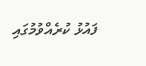ފައުޅު ކުރެއްވުމުގައި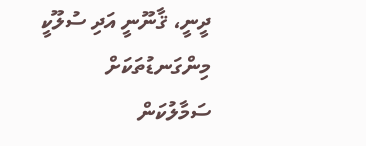ދީނީ، ޤާނޫނީ އަދި ސުލޫކީ މިންގަނޑުތަކަށް ސަމާލުކަން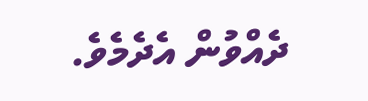ދެއްވުން އެދެމެވެ.